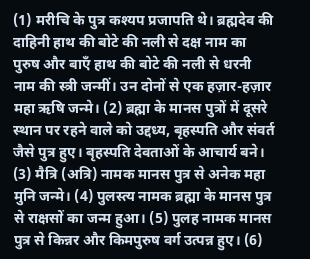(1) मरीचि के पुत्र कश्यप प्रजापति थे। ब्रह्मदेव की दाहिनी हाथ की बोटे की नली से दक्ष नाम का पुरुष और बाएँ हाथ की बोटे की नली से धरनी नाम की स्त्री जन्मीं। उन दोनों से एक हज़ार-हज़ार महा ऋषि जन्मे। (2) ब्रह्मा के मानस पुत्रों में दूसरे स्थान पर रहने वाले को उद्दध्य, बृहस्पति और संवर्त जैसे पुत्र हुए। बृहस्पति देवताओं के आचार्य बने। (3) मैत्रि (अत्रि) नामक मानस पुत्र से अनेक महा मुनि जन्मे। (4) पुलस्त्य नामक ब्रह्मा के मानस पुत्र से राक्षसों का जन्म हुआ। (5) पुलह नामक मानस पुत्र से किन्नर और किमपुरुष वर्ग उत्पन्न हुए। (6)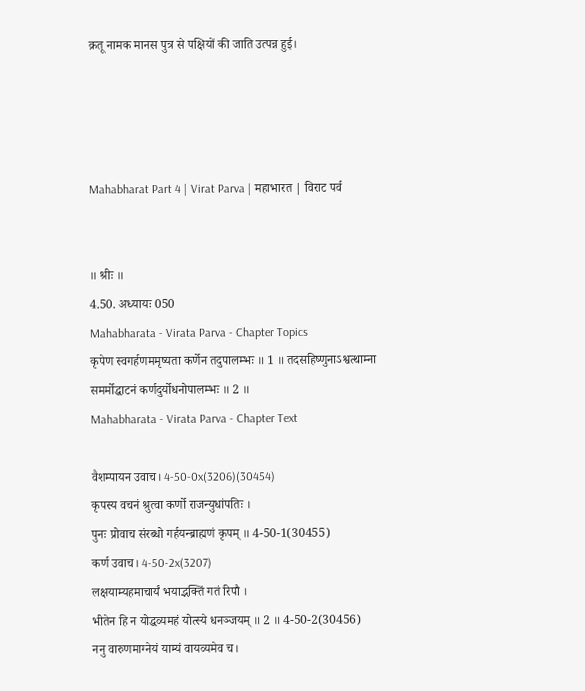क्रतू नामक मानस पुत्र से पक्षियों की जाति उत्पन्न हुई।




Mahabharat Part 4 | Virat Parva | महाभारत | विराट पर्व


॥ श्रीः ॥
4.50. अध्यायः 050
Mahabharata - Virata Parva - Chapter Topics
कृपेण स्वगर्हणममृष्यता कर्णेन तदुपालम्भः ॥ 1 ॥ तदसहिष्णुनाऽश्वत्थाम्ना समर्मोद्धाटनं कर्णदुर्योधनोपालम्भः ॥ 2 ॥
Mahabharata - Virata Parva - Chapter Text

वैशम्पायन उवाच। 4-50-0x(3206)(30454)
कृपस्य वचनं श्रुत्वा कर्णो राजन्युधांपतिः ।
पुनः प्रोवाच संरब्धो गर्हयन्ब्राह्मणं कृपम् ॥ 4-50-1(30455)
कर्ण उवाच। 4-50-2x(3207)
लक्षयाम्यहमाचार्यं भयाद्भक्तिं गतं रिपौ ।
भीतेन हि न योद्धव्यमहं योत्स्ये धनञ्जयम् ॥ 2 ॥ 4-50-2(30456)
ननु वारुणमाग्नेयं याम्यं वायव्यमेव च।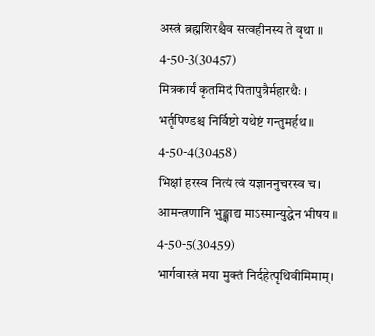अस्त्रं ब्रह्मशिरश्चैव सत्वहीनस्य ते वृथा ॥ 4-50-3(30457)
मित्रकार्यं कृतमिदं पितापुत्रैर्महारथैः ।
भर्तृपिण्डश्च निर्विष्टो यथेष्टं गन्तुमर्हथ ॥ 4-50-4(30458)
भिक्षां हरस्व नित्यं त्वं यज्ञाननुचरस्व च।
आमन्त्रणानि भुङ्क्षाद्य माऽस्मान्युद्धेन भीषय ॥ 4-50-5(30459)
भार्गवास्त्रं मया मुक्तं निर्दहेत्पृथिवीमिमाम्।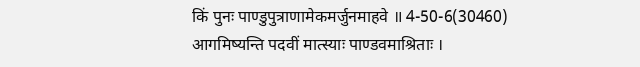किं पुनः पाण्डुपुत्राणामेकमर्जुनमाहवे ॥ 4-50-6(30460)
आगमिष्यन्ति पदवीं मात्स्याः पाण्डवमाश्रिताः ।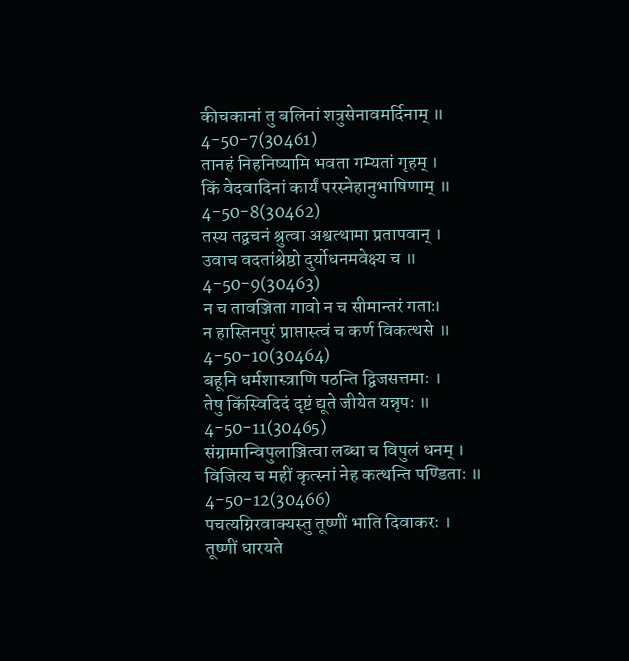कीचकानां तु बलिनां शत्रुसेनावमर्दिनाम् ॥ 4-50-7(30461)
तानहं निहनिष्यामि भवता गम्यतां गृहम् ।
किं वेदवादिनां कार्यं परस्नेहानुभाषिणाम् ॥ 4-50-8(30462)
तस्य तद्वचनं श्रुत्वा अश्वत्थामा प्रतापवान् ।
उवाच वदतांश्रेष्ठो दुर्योधनमवेक्ष्य च ॥ 4-50-9(30463)
न च तावञ्जिता गावो न च सीमान्तरं गताः।
न हास्तिनपुरं प्राप्तास्त्वं च कर्ण विकत्थसे ॥ 4-50-10(30464)
बहूनि धर्मशास्त्राणि पठन्ति द्विजसत्तमाः ।
तेषु किंस्विदिदं दृष्टं द्यूते जीयेत यन्नृपः ॥ 4-50-11(30465)
संग्रामान्विपुलाञ्जित्वा लब्धा च विपुलं धनम् ।
विजित्य च महीं कृत्स्नां नेह कत्थन्ति पण्डिताः ॥ 4-50-12(30466)
पचत्यग्निरवाक्यस्तु तूष्णीं भाति दिवाकरः ।
तूष्णीं धारयते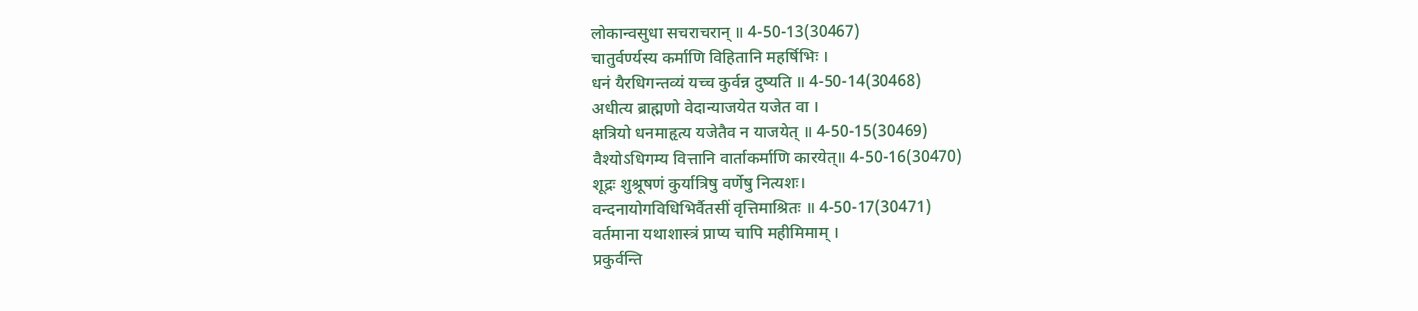लोकान्वसुधा सचराचरान् ॥ 4-50-13(30467)
चातुर्वर्ण्यस्य कर्माणि विहितानि महर्षिभिः ।
धनं यैरधिगन्तव्यं यच्च कुर्वन्न दुष्यति ॥ 4-50-14(30468)
अधीत्य ब्राह्मणो वेदान्याजयेत यजेत वा ।
क्षत्रियो धनमाहृत्य यजेतैव न याजयेत् ॥ 4-50-15(30469)
वैश्योऽधिगम्य वित्तानि वार्ताकर्माणि कारयेत्॥ 4-50-16(30470)
शूद्रः शुश्रूषणं कुर्यात्रिषु वर्णेषु नित्यशः।
वन्दनायोगविधिभिर्वैतसीं वृत्तिमाश्रितः ॥ 4-50-17(30471)
वर्तमाना यथाशास्त्रं प्राप्य चापि महीमिमाम् ।
प्रकुर्वन्ति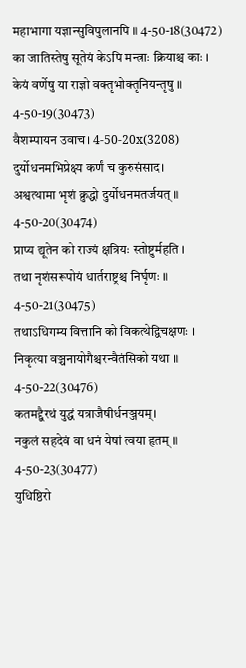महाभागा यज्ञान्सुविपुलानपि ॥ 4-50-18(30472)
का जातिस्तेषु सूतेयं केऽपि मन्त्राः क्रियाश्च काः ।
केयं वर्णेषु या राज्ञो वक्तृभोक्तृनियन्तृषु ॥ 4-50-19(30473)
वैशम्पायन उवाच। 4-50-20x(3208)
दुर्योधनमभिप्रेक्ष्य कर्णं च कुरुसंसाद।
अश्वत्थामा भृशं क्रुद्धो दुर्योधनमतर्जयत् ॥ 4-50-20(30474)
प्राप्य द्यूतेन को राज्यं क्षत्रियः स्तोष्टुर्महति ।
तथा नृशंसरूपोयं धार्तराष्ट्रश्च निर्घृणः ॥ 4-50-21(30475)
तथाऽधिगम्य वित्तानि को विकत्थेद्विचक्षणः ।
निकृत्या वञ्चनायोगैश्चरन्वैतंसिको यथा ॥ 4-50-22(30476)
कतमद्द्वैरथं युद्धं यत्राजैषीर्धनञ्जयम्।
नकुलं सहदेवं वा धनं येषां त्वया हृतम् ॥ 4-50-23(30477)
युधिष्ठिरो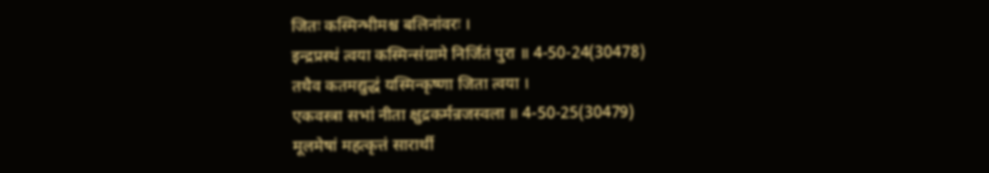जितः कस्मिन्भीमश्च बलिनांवरः ।
इन्द्रप्रस्थं त्वया कस्मिन्संग्रामे निर्जितं पुरा ॥ 4-50-24(30478)
तथैव कतमद्युद्धं यस्मिन्कृष्णा जिता त्वया ।
एकवस्त्रा सभां नीता क्षुद्रकर्मन्रजस्वला ॥ 4-50-25(30479)
मूलमेषां महत्कृत्तं सारार्थी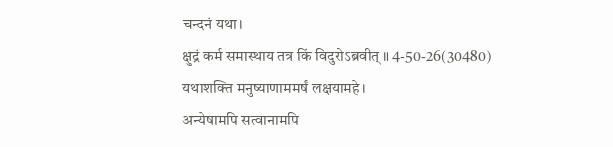चन्दनं यथा।
क्षुद्रं कर्म समास्थाय तत्र किं विदुरोऽब्रवीत् ॥ 4-50-26(30480)
यथाशक्ति मनुष्याणाममर्षं लक्षयामहे।
अन्येषामपि सत्वानामपि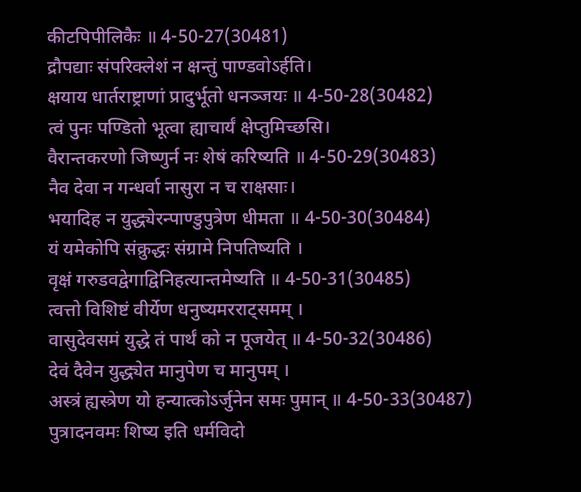कीटपिपीलिकैः ॥ 4-50-27(30481)
द्रौपद्याः संपरिक्लेशं न क्षन्तुं पाण्डवोऽर्हति।
क्षयाय धार्तराष्ट्राणां प्रादुर्भूतो धनञ्जयः ॥ 4-50-28(30482)
त्वं पुनः पण्डितो भूत्वा ह्याचार्यं क्षेप्तुमिच्छसि।
वैरान्तकरणो जिष्णुर्न नः शेषं करिष्यति ॥ 4-50-29(30483)
नैव देवा न गन्धर्वा नासुरा न च राक्षसाः।
भयादिह न युद्ध्येरन्पाण्डुपुत्रेण धीमता ॥ 4-50-30(30484)
यं यमेकोपि संक्रुद्धः संग्रामे निपतिष्यति ।
वृक्षं गरुडवद्वेगाद्विनिहत्यान्तमेष्यति ॥ 4-50-31(30485)
त्वत्तो विशिष्टं वीर्येण धनुष्यमरराट्समम् ।
वासुदेवसमं युद्धे तं पार्थं को न पूजयेत् ॥ 4-50-32(30486)
देवं दैवेन युद्ध्येत मानुपेण च मानुपम् ।
अस्त्रं ह्यस्त्रेण यो हन्यात्कोऽर्जुनेन समः पुमान् ॥ 4-50-33(30487)
पुत्रादनवमः शिष्य इति धर्मविदो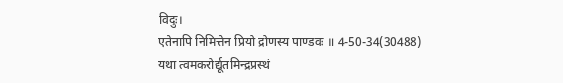विदुः।
एतेनापि निमित्तेन प्रियो द्रोणस्य पाण्डवः ॥ 4-50-34(30488)
यथा त्वमकरोर्द्यूतमिन्द्रप्रस्थं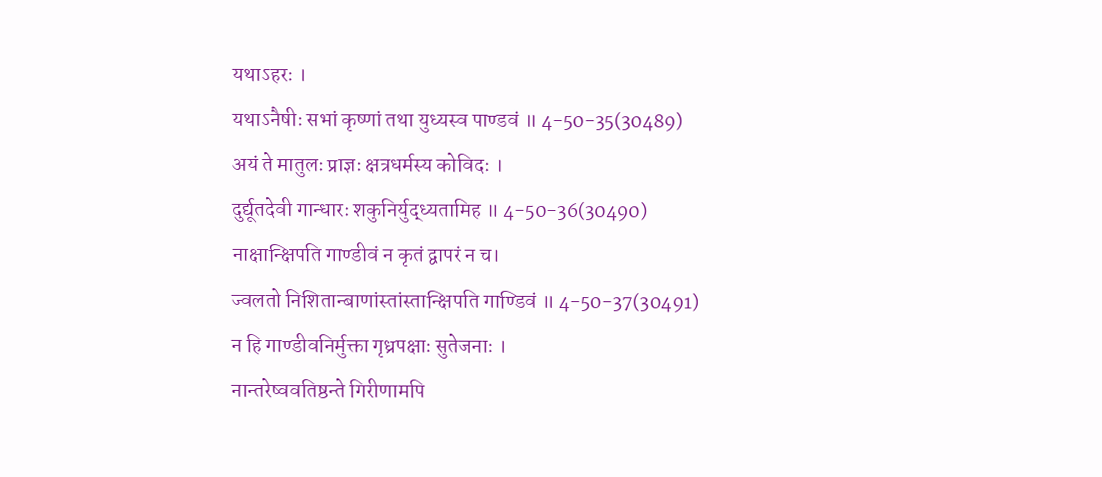यथाऽहरः ।
यथाऽनैषीः सभां कृष्णां तथा युध्यस्व पाण्डवं ॥ 4-50-35(30489)
अयं ते मातुलः प्राज्ञः क्षत्रधर्मस्य कोविदः ।
दुर्द्यूतदेवी गान्धारः शकुनिर्युद्ध्यतामिह ॥ 4-50-36(30490)
नाक्षान्क्षिपति गाण्डीवं न कृतं द्वापरं न च।
ज्वलतो निशितान्बाणांस्तांस्तान्क्षिपति गाण्डिवं ॥ 4-50-37(30491)
न हि गाण्डीवनिर्मुक्ता गृध्रपक्षाः सुतेजनाः ।
नान्तरेष्ववतिष्ठन्ते गिरीणामपि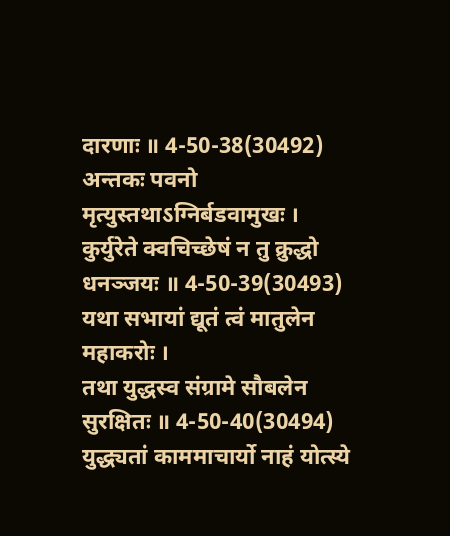दारणाः ॥ 4-50-38(30492)
अन्तकः पवनो मृत्युस्तथाऽग्निर्बडवामुखः ।
कुर्युरेते क्वचिच्छेषं न तु क्रुद्धो धनञ्जयः ॥ 4-50-39(30493)
यथा सभायां द्यूतं त्वं मातुलेन महाकरोः ।
तथा युद्धस्व संग्रामे सौबलेन सुरक्षितः ॥ 4-50-40(30494)
युद्ध्यतां काममाचार्यो नाहं योत्स्ये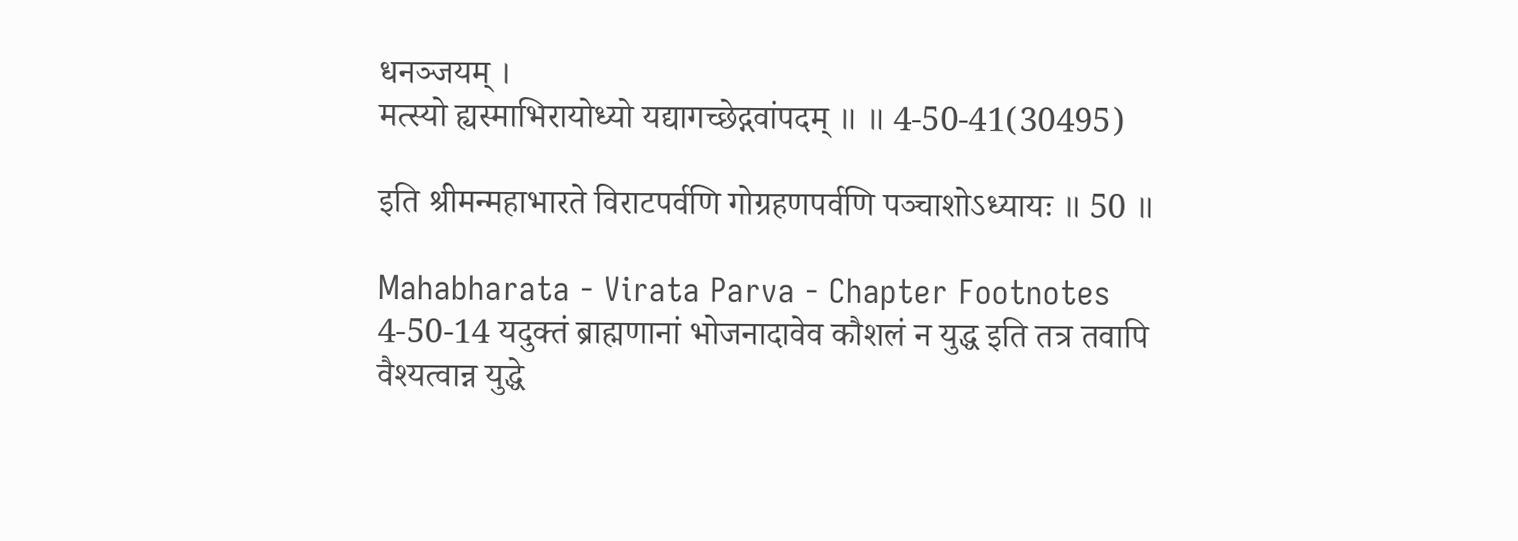धनञ्जयम् ।
मत्स्यो ह्यस्माभिरायोध्यो यद्यागच्छेद्गवांपदम् ॥ ॥ 4-50-41(30495)

इति श्रीमन्महाभारते विराटपर्वणि गोग्रहणपर्वणि पञ्चाशोऽध्यायः ॥ 50 ॥

Mahabharata - Virata Parva - Chapter Footnotes
4-50-14 यदुक्तं ब्राह्मणानां भोजनादावेव कौशलं न युद्ध इति तत्र तवापि वैश्यत्वान्न युद्धे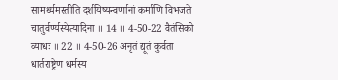सामर्थ्यमस्तीति दर्शयिष्यन्वर्णानां कर्माणि विभजते चातुर्वर्ण्यस्येत्यादिना ॥ 14 ॥ 4-50-22 वैतंसिको व्याधः ॥ 22 ॥ 4-50-26 अनृतं द्यूतं कुर्वता धार्तराष्ट्रेण धर्मस्य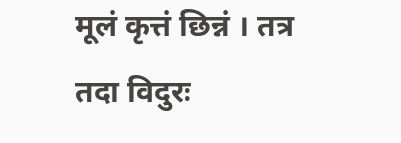मूलं कृत्तं छिन्नं । तत्र तदा विदुरः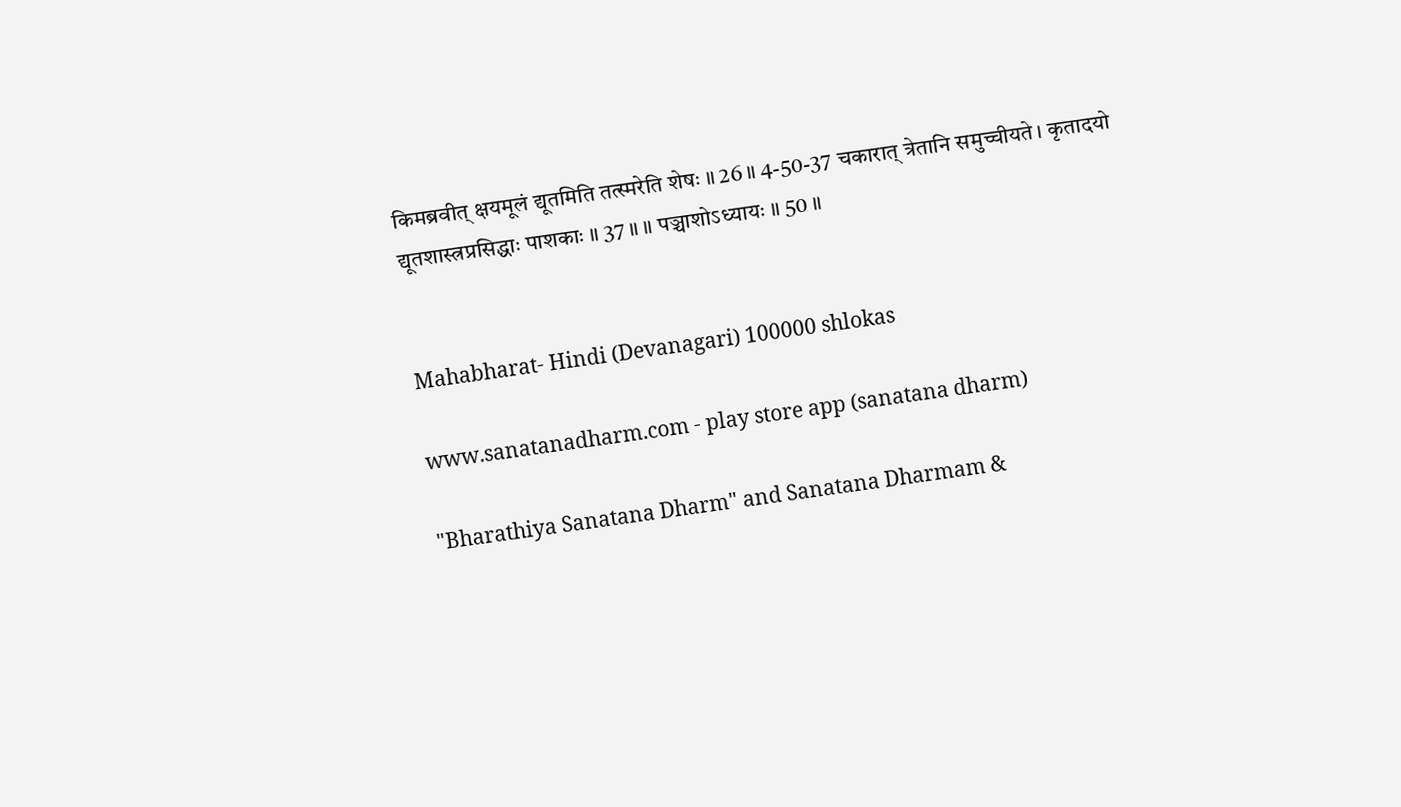किमब्रवीत् क्षयमूलं द्यूतमिति तत्स्मरेति शेषः ॥ 26 ॥ 4-50-37 चकारात् त्रेतानि समुच्चीयते। कृतादयो द्यूतशास्त्रप्रसिद्धाः पाशकाः ॥ 37 ॥ ॥ पञ्चाशोऽध्यायः ॥ 50 ॥


Mahabharat- Hindi (Devanagari) 100000 shlokas

www.sanatanadharm.com - play store app (sanatana dharm)

"Bharathiya Sanatana Dharm" and Sanatana Dharmam &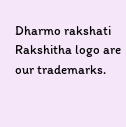Dharmo rakshati Rakshitha logo are our trademarks.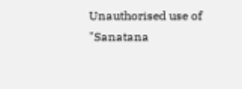Unauthorised use of "Sanatana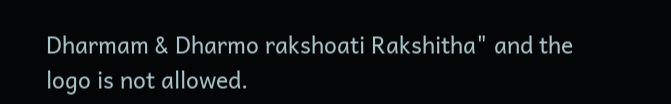Dharmam & Dharmo rakshoati Rakshitha" and the logo is not allowed.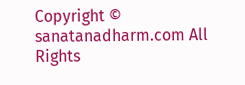Copyright © sanatanadharm.com All Rights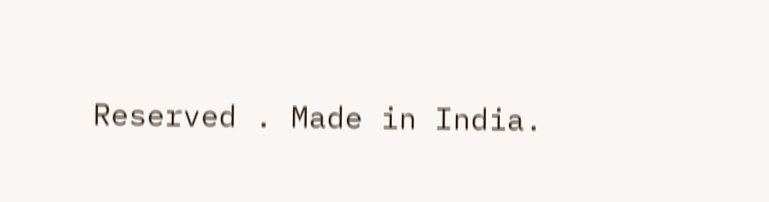Reserved . Made in India.